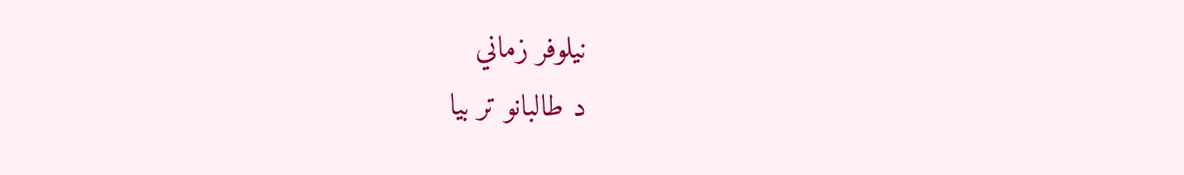نیلوفر زماني
د طالبانو تر بیا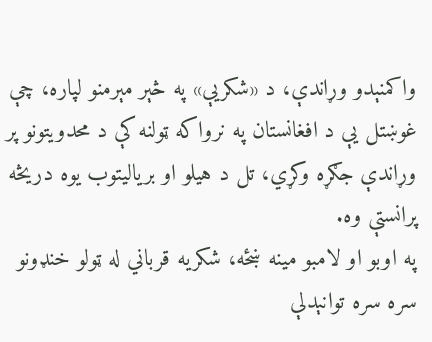واکمنېدو وړاندې، د «شکریې» په څېر مېرمنو لپاره، چې غوښتل یې د افغانستان په نرواکه ټولنه کې د محدویتونو پر وړاندې جګړه وکړي، تل د هیلو او بریالیتوب یوه دریڅه پرانستې وه.
په اوبو او لامبو مینه ښځه، شکریه قرباني له ټولو خنډونو سره سره توانېدلې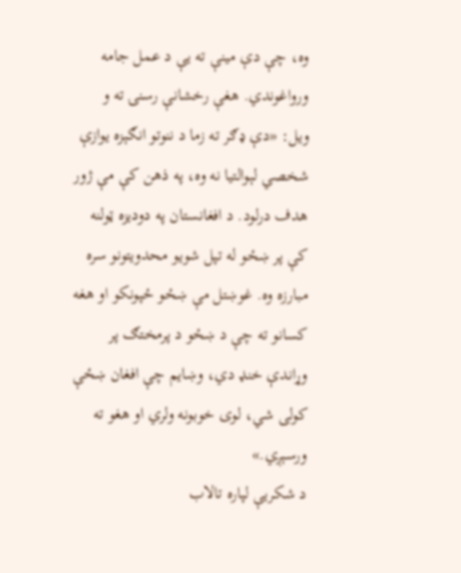وه، چې دې مینې ته یې د عمل جامه ورواغوندي. هغې رخشانې رسنۍ ته و ویل: «دې ډګر ته زما د ننوتو انګېزه یوازې شخصي لېوالتیا نه وه، په ذهن کې مې ژور هدف درلود. د افغانستان په دودیزه ټولنه کې پر ښځو له تپل شویو محدویتونو سره مبارزه وه. غوښتل مې ښځو ځپونکو او هغه کسانو ته چې د ښځو د پرمختګ پر وړاندې خنډ دي، وښایم چې افغان ښځې کولی شي، لوی خوبونه ولري او هغو ته ورسېږي.»
د شکریې لپاره تالاب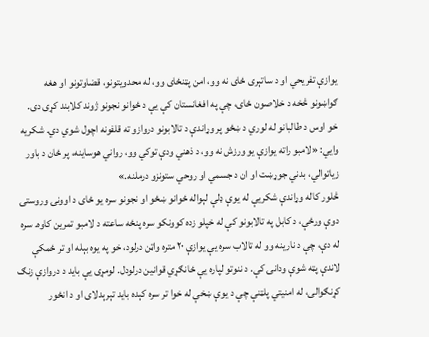یوازې تفریحي او د ساتېری ځای نه وو، امن پټنځای وو، له محدویتونو، قضاوتونو او هغه ګواښونو څخه د خلاصون ځای، چې په افغانستان کې یې د ځوانو نجونو ژوند کلابند کړی دی.
خو اوس د طالبانو له لوري د ښځو پر وړاندې د تالابونو دروازو ته قلفونه اچول شوي دي. شکریه وايي: «لامبو راته یوازې یو ورزش نه وو، د ذهني ودې توکي وو، رواني هوساینه، پر ځان د باور زیاتوالي، بدني جوړښت او ان د جسمي او روحي ستونزو درملنه.»
څلور کاله وړاندې شکریې له یوې ډلې لېواله ځوانو ښځو او نجونو سره یو ځای د اوونۍ وروستۍ دوې ورځې، د کابل په تالابونو کې له خپلو زده کوونکو سره پنځه ساعته د لامبو تمرین کاوه. سره له دې، چې د نارینه وو له تالاب سره یې یوازې ۲۰ متره واټن درلود، خو په یوه بېله او تر ځمکې لاندې پټه شوې ودانۍ کې. د ننوتو لپاره یې ځانګړي قوانین درلودل. لومړی یې باید د دروازې زنګ کړنګوالی، له امنیتي پلټنې چې د یوې ښخې له خوا تر سره کېده باید تېرېدلای او د انځور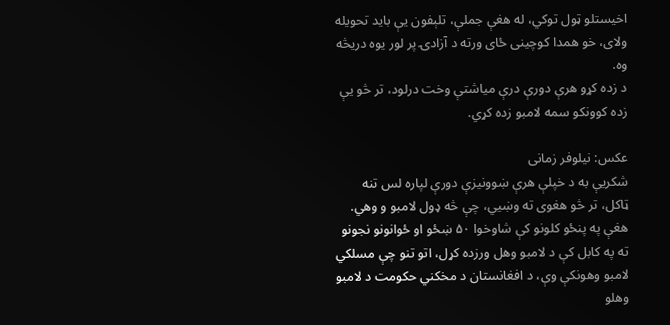اخیستلو ټول توکي، له هغې جملې، تلېفون یې باید تحویله ولای، خو همدا کوچینی ځای ورته د آزادۍ پر لور یوه دریڅه وه.
د زده کړو هرې دورې درې میاشتې وخت درلود، تر څو یې زده کوونکو سمه لامبو زده کړي.

عکس: نیلوفر زمانی
شکریې به د خپلې هرې ښوونیزې دورې لپاره لس تنه ټاکل، تر څو هغوی ته وښيي، چې څه ډول لامبو و وهي. هغې په پنځو کلونو کې شاوخوا ۵۰ ښځو او ځوانونو نجونو ته په کابل کې د لامبو وهل ورزده کړل، اتو تنو چې مسلکي لامبو وهونکې وې، د افغانستان د مخکني حکومت د لامبو وهلو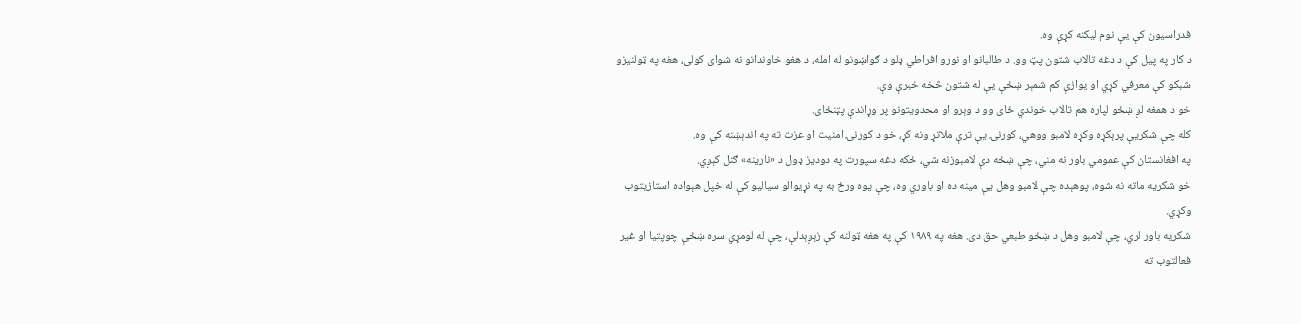فدراسیون کې یې نوم لیکنه کړې وه.
د کار په پیل کې د دغه تالاب شتون پټ وو. د طالبانو او نورو افراطي ډلو د ګواښونو له امله، د هغو خاوندانو نه شوای کولی، هغه په ټولنیزو شبکو کې معرفي کړي او یوازې کم شمېر ښځې یې له شتون څخه خبرې وې.
خو د همغه لږ ښځو لپاره هم تالاب خوندي ځای وو د وېرو او محدویتونو پر وړاندې پټنځای.
کله چې شکریې پرېکړه وکړه لامبو ووهي، کورنۍ یې ترې ملاتړ ونه کړ، خو د کورنۍ امنیت او عزت ته په اندېښنه کې وه.
په افغانستان کې عمومي باور نه مني، چې ښځه دې لامبوزنه شي، ځکه دغه سپورت په دودیز ډول د «نارینه» ګنل کېږي.
خو شکریه ماته نه شوه، پوهېده چې لامبو وهل یې مینه ده او باوري وه، چې یوه ورځ به په نړیوالو سیالیو کې له خپل هېواده استازیتوب وکړي.
شکریه باور لري، چې لامبو وهل د ښځو طبعي حق دی. هغه په ۱۹۸۹ کې په هغه ټولنه کې زېږېدلې، چې له لومړي سره ښځې چوپتیا او غیر فعالتوب ته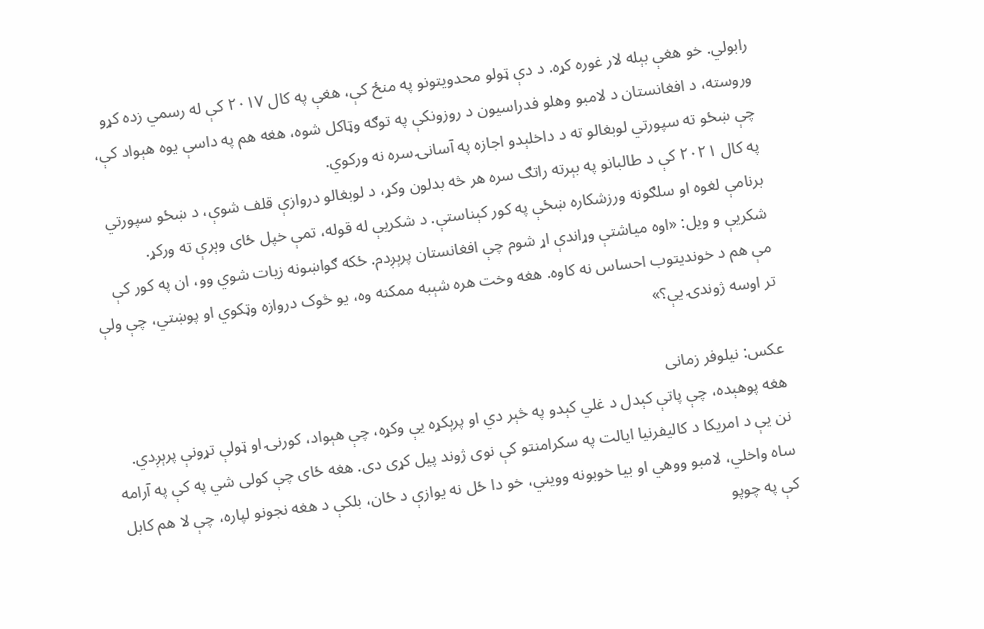رابولي. خو هغې بېله لار غوره کړه. د دې ټولو محدویتونو په منځ کې، هغې په کال ۲۰۱۷ کې له رسمي زده کړو وروسته، د افغانستان د لامبو وهلو فدراسیون د روزونکې په توګه وټاکل شوه، هغه هم په داسې یوه هېواد کې، چې ښځو ته سپورتي لوبغالو ته د داخلېدو اجازه په آسانۍ سره نه ورکوي.
په کال ۲۰۲۱ کې د طالبانو په بېرته راتګ سره هر څه بدلون وکړ، د لوبغالو دروازې قلف شوې، د ښځو سپورتي برنامې لغوه او سلګونه ورزشکاره ښځې په کور کېناستې. د شکریې له قوله، تمې خپل ځای وېرې ته ورکړ.
شکریې و ویل: «اوه میاشتې وړاندې اړ شوم چې افغانستان پرېږدم. ځکه ګواښونه زیات شوي وو، ان په کور کې مې هم د خوندیتوب احساس نه کاوه. هغه وخت هره شېبه ممکنه وه، یو څوک دروازه وټکوي او پوښتي، چې ولې تر اوسه ژوندۍ یې؟»

عکس: نیلوفر زمانی
هغه پوهېده، چې پاتې کېدل د غلي کېدو په څېر دي او پرېکړه یې وکړه، چې هېواد، کورنۍ او ټولې تړونې پرېږدي.
نن یې د امریکا د کالیفرنیا ایالت په سکرامنتو کې نوی ژوند پیل کړی دی. هغه ځای چې کولی شي په کې په آرامه ساه واخلي، لامبو ووهي او بیا خوبونه وویني، خو دا ځل نه یوازې د ځان، بلکې د هغه نجونو لپاره، چې لا هم کابل کې په چوپو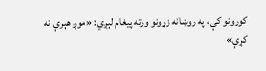کورونو کې، په روښانه زړونو ورته پیغام لېږي: «موږ هېرې نه کړې»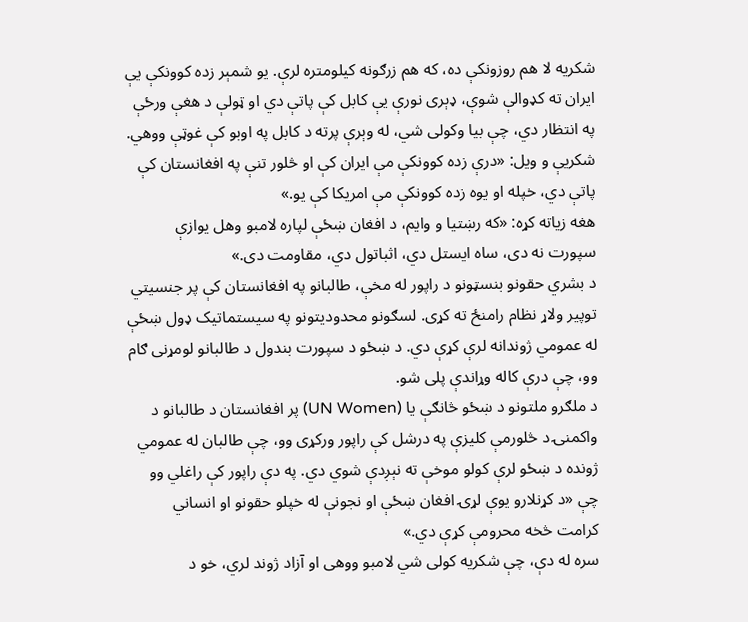شکریه لا هم روزونکې ده، که هم زرګونه کیلومتره لرې. یو شمېر زده کوونکې یې ایران ته کډوالې شوې، ډېری نورې یې کابل کې پاتې دي او ټولې د هغې ورځې په انتظار دي، چې بیا وکولی شي، له وېرې پرته د کابل په اوبو کې غوټې ووهي.
شکریې و ویل: «درې زده کوونکې مې ایران کې او څلور تنې په افغانستان کې پاتې دي، خپله او یوه زده کوونکې مې امریکا کې یو.»
هغه زیاته کړه: «که رښتیا و وایم، د افغان ښځې لپاره لامبو وهل یوازې سپورت نه دی، ساه ایستل دي، اثباتول دي، مقاومت دی.»
د بشري حقونو بنسټونو د راپور له مخې، طالبانو په افغانستان کې پر جنسیتي توپیر ولاړ نظام رامنځ ته کړی. لسګونو محدودیتونو په سیستماتیک ډول ښځې له عمومي ژوندانه لرې کړې دي. د ښځو د سپورت بندول د طالبانو لومړنی ګام وو، چې درې کاله وړاندې پلی شو.
د ملګرو ملتونو د ښځو څانګې یا (UN Women) پر افغانستان د طالبانو د واکمنۍ د څلورمې کلیزې په درشل کې راپور ورکړی وو، چې طالبان له عمومي ژونده د ښځو لرې کولو موخې ته نېږدې شوي دي. په دې راپور کې راغلي وو چې «د کړنلارو یوې لړۍ افغان ښځې او نجونې له خپلو حقونو او انساني کرامت څخه محرومې کړې دي.»
سره له دې، چې شکریه کولی شي لامبو ووهی او آزاد ژوند لري، خو د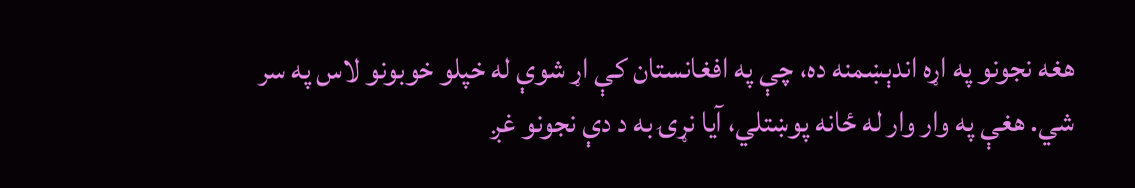هغه نجونو په اړه اندېښمنه ده، چې په افغانستان کې اړ شوې له خپلو خوبونو لاس په سر شي. هغې په وار وار له ځانه پوښتلي، آیا نړۍ به د دې نجونو غږ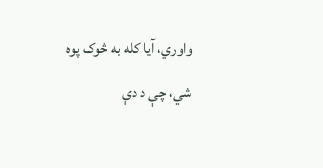واوري، آیا کله به څوک پوه شي، چې د دې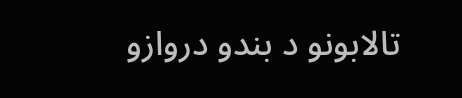تالابونو د بندو دروازو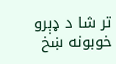تر شا د ډېرو خوبونه ښخ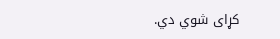کړای شوي دي.